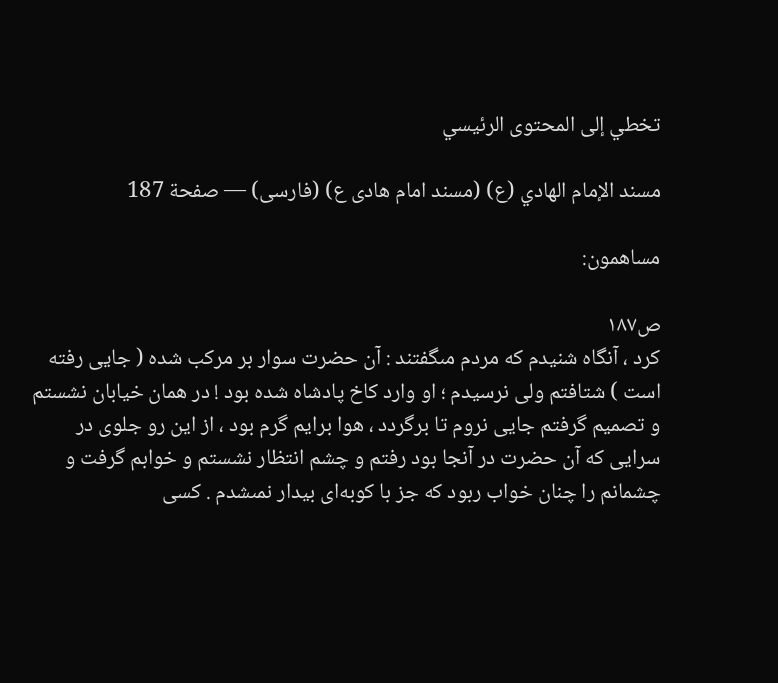تخطي إلى المحتوى الرئيسي

مسند الإمام الهادي (ع) (مسند امام هادى ع) (فارسى) — صفحة 187

مساهمون:

ص١٨٧
كرد ، آنگاه شنيدم كه مردم مىگفتند : آن حضرت سوار بر مركب شده ( جايى رفته است ) شتافتم ولى نرسيدم ؛ او وارد كاخ پادشاه شده بود ! در همان خيابان نشستم و تصميم گرفتم جايى نروم تا برگردد ، هوا برايم گرم بود ، از اين رو جلوى در سرايى كه آن حضرت در آنجا بود رفتم و چشم انتظار نشستم و خوابم گرفت و چشمانم را چنان خواب ربود كه جز با كوبه‌اى بيدار نمىشدم . كسى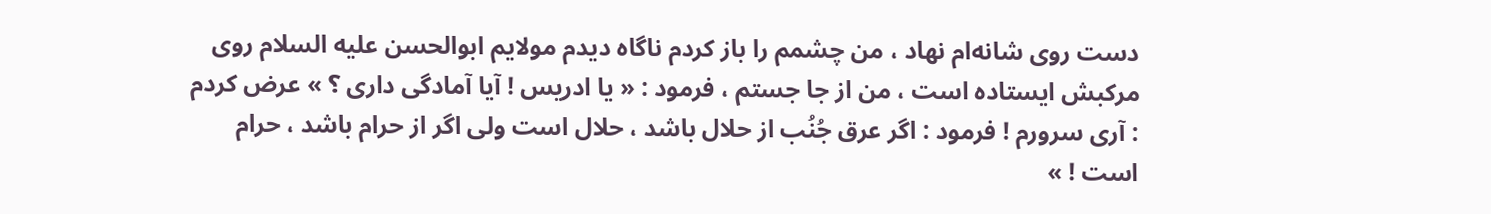دست روى شانه‌ام نهاد ، من چشمم را باز كردم ناگاه ديدم مولايم ابوالحسن عليه السلام روى مركبش ايستاده است ، من از جا جستم ، فرمود : « يا ادريس ! آيا آمادگى دارى ؟ » عرض كردم : آرى سرورم ! فرمود : اگر عرق جُنُب از حلال باشد ، حلال است ولى اگر از حرام باشد ، حرام است ! »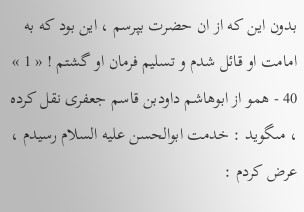بدون اين كه از ان حضرت بپرسم ، اين بود كه به امامت او قائل شدم و تسليم فرمان او گشتم ! « 1 » 40 - همو از ابوهاشم داودبن قاسم جعفرى نقل كرده ، مىگويد : خدمت ابوالحسن عليه السلام رسيدم ، عرض كردم :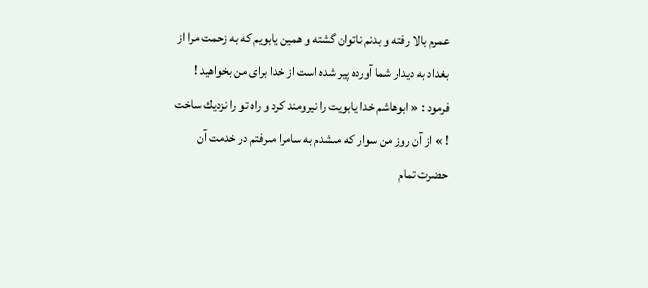عمرم بالا رفته و بدنم ناتوان گشته و همين يابويم كه به زحمت مرا از بغداد به ديدار شما آورده پير شده است از خدا براى من بخواهيد ! فرمود : « ابوهاشم خدا يابويت را نيرومند كرد و راه تو را نزديك ساخت ! » از آن روز من سوار كه مىشدم به سامرا مىرفتم در خدمت آن حضرت تمام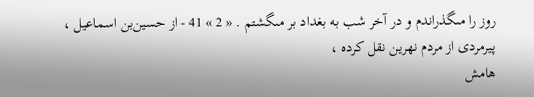روز را مىگذراندم و در آخر شب به بغداد بر مىگشتم . « 2 » 41 - از حسين‌بن اسماعيل ، پيرمردى از مردم نهرين نقل كرده ،
هامش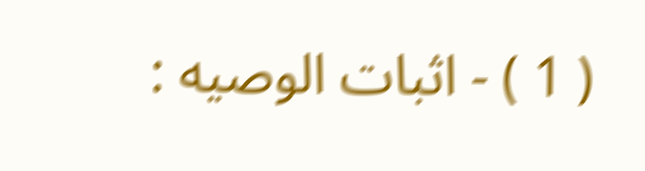( 1 ) - اثبات الوصيه :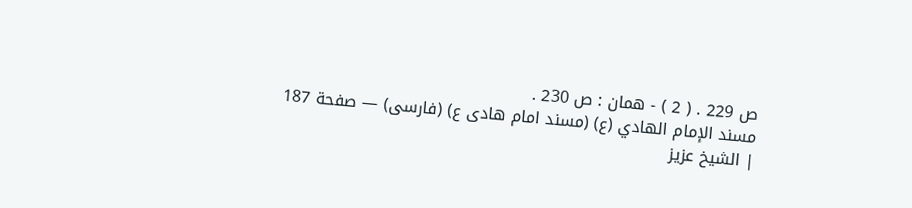ص 229 . ( 2 ) - همان : ص 230 .
مسند الإمام الهادي (ع) (مسند امام هادى ع) (فارسى) — صفحة 187 | الشيخ عزيز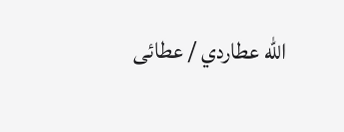الله عطاردي / عطائى